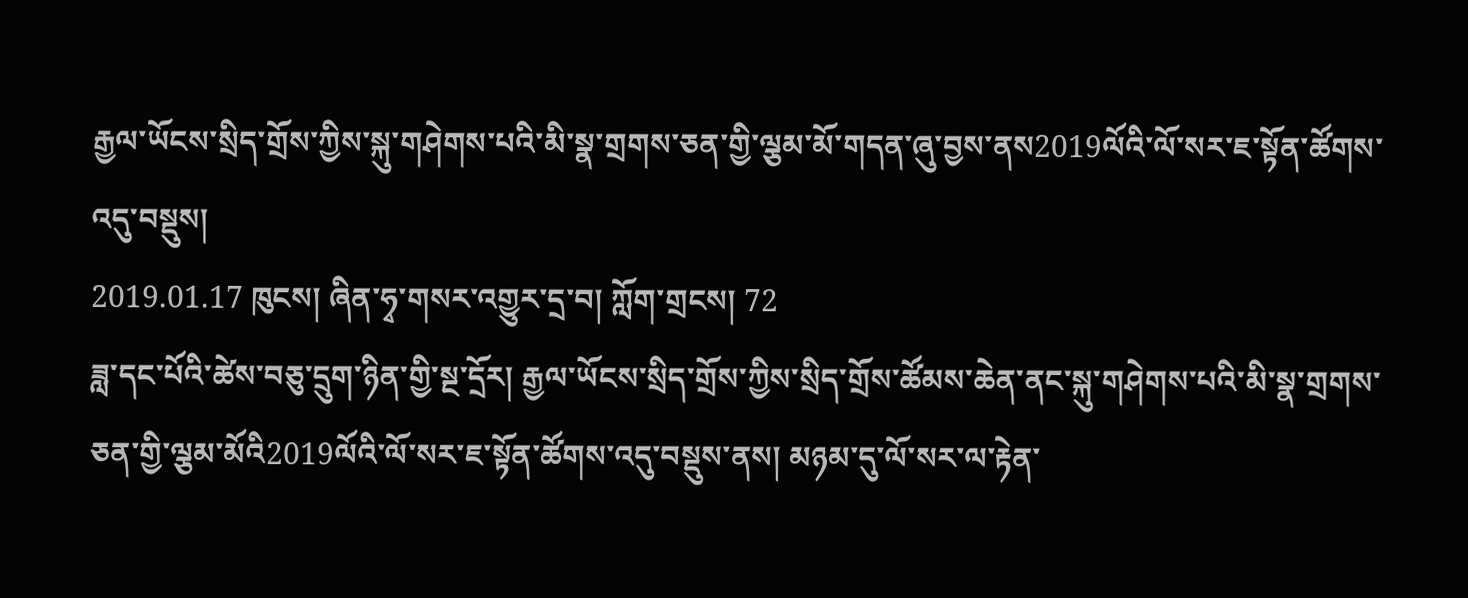རྒྱལ་ཡོངས་སྲིད་གྲོས་ཀྱིས་སྐུ་གཤེགས་པའི་མི་སྣ་གྲགས་ཅན་གྱི་ལྕམ་མོ་གདན་ཞུ་བྱས་ནས2019ལོའི་ལོ་སར་ཇ་སྟོན་ཚོགས་འདུ་བསྡུས།
2019.01.17 ཁུངས། ཞིན་ཧྭ་གསར་འགྱུར་དྲ་བ། ཀློག་གྲངས། 72
ཟླ་དང་པོའི་ཚེས་བཅུ་དྲུག་ཉིན་གྱི་སྔ་དྲོར། རྒྱལ་ཡོངས་སྲིད་གྲོས་ཀྱིས་སྲིད་གྲོས་ཚོམས་ཆེན་ནང་སྐུ་གཤེགས་པའི་མི་སྣ་གྲགས་ཅན་གྱི་ལྕམ་མོའི2019ལོའི་ལོ་སར་ཇ་སྟོན་ཚོགས་འདུ་བསྡུས་ནས། མཉམ་དུ་ལོ་སར་ལ་རྟེན་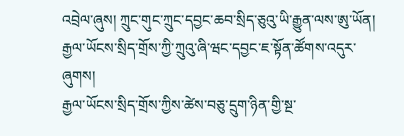འབྲེལ་ཞུས། ཀྲུང་གུང་ཀྲུང་དབྱང་ཆབ་སྲིད་ཅུའུ་ཡི་རྒྱུན་ལས་ཨུ་ཡོན། རྒྱལ་ཡོངས་སྲིད་གྲོས་ཀྱི་ཀྲུའུ་ཞི་ཝང་དབྱང་ཇ་སྟོན་ཚོགས་འདུར་ཞུགས།
རྒྱལ་ཡོངས་སྲིད་གྲོས་ཀྱིས་ཚེས་བཅུ་དྲུག་ཉིན་གྱི་སྔ་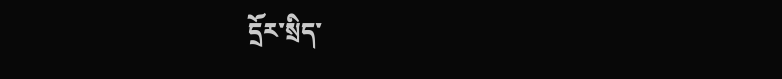དྲོར་སྲིད་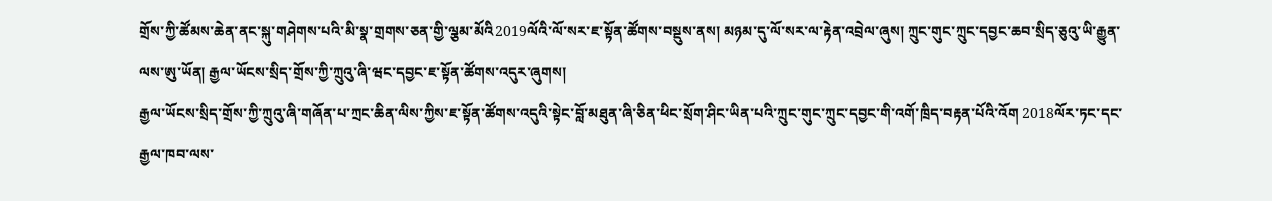གྲོས་ཀྱི་ཚོམས་ཆེན་ནང་སྐུ་གཤེགས་པའི་མི་སྣ་གྲགས་ཅན་གྱི་ལྕམ་མོའི2019ལོའི་ལོ་སར་ཇ་སྟོན་ཚོགས་བསྡུས་ནས། མཉམ་དུ་ལོ་སར་ལ་རྟེན་འབྲེལ་ཞུས། ཀྲུང་གུང་ཀྲུང་དབྱང་ཆབ་སྲིད་ཅུའུ་ཡི་རྒྱུན་ལས་ཨུ་ཡོན། རྒྱལ་ཡོངས་སྲིད་གྲོས་ཀྱི་ཀྲུའུ་ཞི་ཝང་དབྱང་ཇ་སྟོན་ཚོགས་འདུར་ཞུགས།
རྒྱལ་ཡོངས་སྲིད་གྲོས་ཀྱི་ཀྲུའུ་ཞི་གཞོན་པ་ཀྲང་ཆིན་ལིས་ཀྱིས་ཇ་སྟོན་ཚོགས་འདུའི་སྟེང་བློ་མཐུན་ཞི་ཅིན་ཕིང་སྲོག་ཤིང་ཡིན་པའི་ཀྲུང་གུང་ཀྲུང་དབྱང་གི་འགོ་ཁྲིད་བརྟན་པོའི་འོག 2018ལོར་ཏང་དང་རྒྱལ་ཁབ་ལས་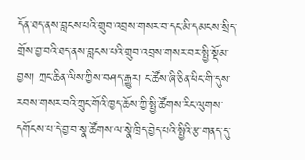དོན་ཐད་ནས་བླངས་པའི་གྲུབ་འབྲས་གསར་བ་དང་མི་དམངས་སྲིད་གྲོས་བྱ་བའི་ཐད་ནས་བླངས་པའི་གྲུབ་འབྲས་གསར་བར་སྤྱི་སྡོམ་བྱས། ཀྲང་ཆིན་ལིས་ཀྱིས་བཤད་རྒྱུར། ང་ཚོས་ཞི་ཅིན་ཕིང་གི་དུས་རབས་གསར་བའི་ཀྲུང་གོའི་ཁྱད་ཆོས་ཀྱི་སྤྱི་ཚོགས་རིང་ལུགས་དགོངས་པ་དེ་བྱ་བ་སྣ་ཚོགས་ལ་སྣེ་ཁྲིད་བྱེད་པའི་སྤྱིའི་རྩ་གནད་དུ་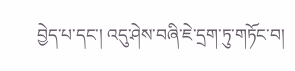བྱེད་པ་དང་། འདུ་ཤེས་བཞི་ཇེ་དྲག་ཏུ་གཏོང་བ།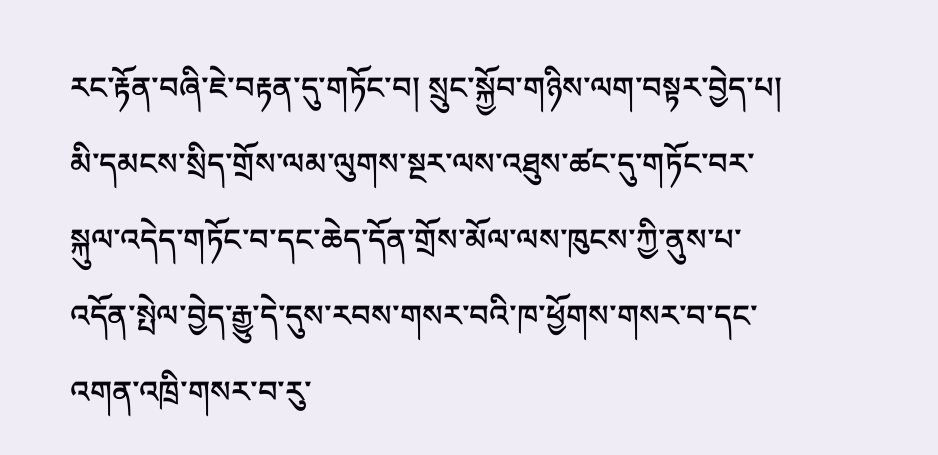རང་རྟོན་བཞི་ཇེ་བརྟན་དུ་གཏོང་བ། སྲུང་སྐྱོབ་གཉིས་ལག་བསྟར་བྱེད་པ། མི་དམངས་སྲིད་གྲོས་ལམ་ལུགས་སྔར་ལས་འཐུས་ཚང་དུ་གཏོང་བར་སྐུལ་འདེད་གཏོང་བ་དང་ཆེད་དོན་གྲོས་མོལ་ལས་ཁུངས་ཀྱི་ནུས་པ་འདོན་སྤེལ་བྱེད་རྒྱུ་དེ་དུས་རབས་གསར་བའི་ཁ་ཕྱོགས་གསར་བ་དང་འགན་འཁྲི་གསར་བ་རུ་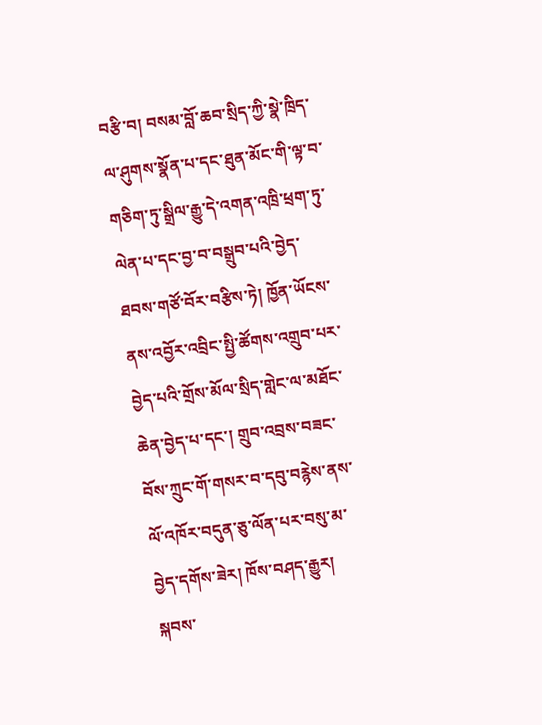བརྩི་བ། བསམ་བློ་ཆབ་སྲིད་ཀྱི་སྣེ་ཁྲིད་ལ་ཤུགས་སྣོན་པ་དང་ཐུན་མོང་གི་ལྟ་བ་གཅིག་ཏུ་སྒྲིལ་རྒྱུ་དེ་འགན་འཁྲི་ཕྲག་ཏུ་ལེན་པ་དང་བྱ་བ་བསྒྲུབ་པའི་བྱེད་ཐབས་གཙོ་བོར་བརྩིས་ཏེ། ཁྱོན་ཡོངས་ནས་འབྱོར་འབྲིང་སྤྱི་ཚོགས་འགྲུབ་པར་བྱེད་པའི་གྲོས་མོལ་སྲིད་གླེང་ལ་མཐོང་ཆེན་བྱེད་པ་དང་། གྲུབ་འབྲས་བཟང་བོས་ཀྲུང་གོ་གསར་བ་དབུ་བརྙེས་ནས་ལོ་འཁོར་བདུན་ཅུ་ལོན་པར་བསུ་མ་བྱེད་དགོས་ཟེར། ཁོས་བཤད་རྒྱུར། སྐབས་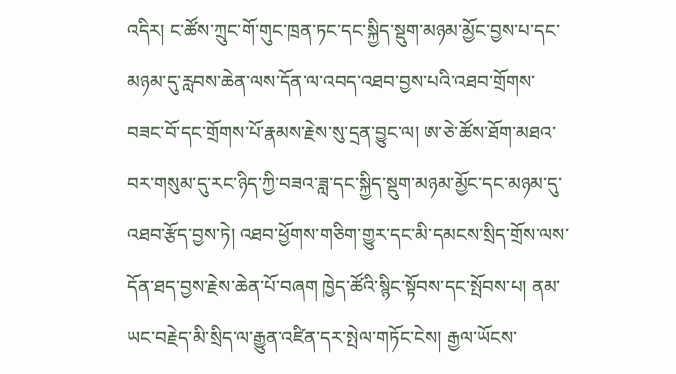འདིར། ང་ཚོས་ཀྲུང་གོ་གུང་ཁྲན་ཏང་དང་སྐྱིད་སྡུག་མཉམ་མྱོང་བྱས་པ་དང་མཉམ་དུ་རླབས་ཆེན་ལས་དོན་ལ་འབད་འཐབ་བྱས་པའི་འཐབ་གྲོགས་བཟང་བོ་དང་གྲོགས་པོ་རྣམས་རྗེས་སུ་དྲན་བྱུང་ལ། ཨ་ཅེ་ཚོས་ཐོག་མཐའ་བར་གསུམ་དུ་རང་ཉིད་ཀྱི་བཟའ་ཟླ་དང་སྐྱིད་སྡུག་མཉམ་མྱོང་དང་མཉམ་དུ་འཐབ་རྩོད་བྱས་ཏེ། འཐབ་ཕྱོགས་གཅིག་གྱུར་དང་མི་དམངས་སྲིད་གྲོས་ལས་དོན་ཐད་བྱས་རྗེས་ཆེན་པོ་བཞག ཁྱེད་ཚོའི་སྙིང་སྟོབས་དང་སྤོབས་པ། ནམ་ཡང་བརྗེད་མི་སྲིད་ལ་རྒྱུན་འཛིན་དར་སྤེལ་གཏོང་ངེས། རྒྱལ་ཡོངས་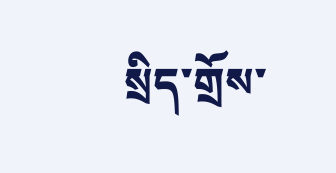སྲིད་གྲོས་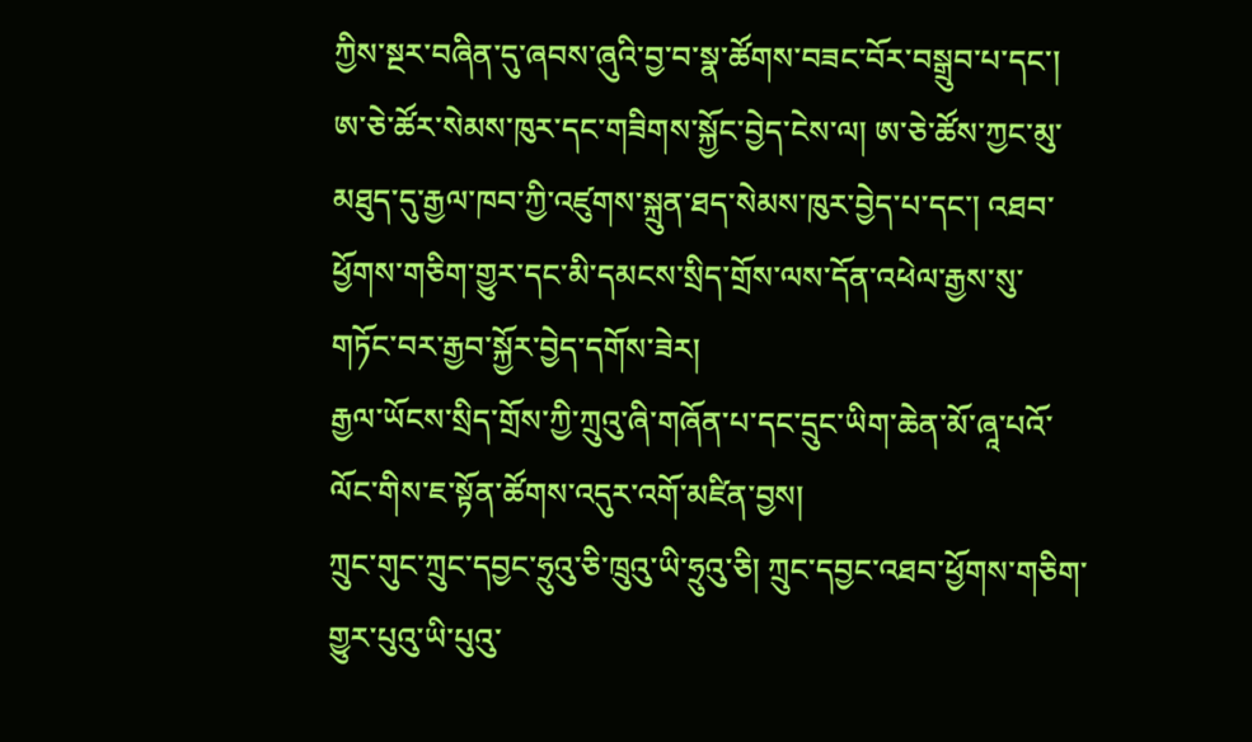ཀྱིས་སྔར་བཞིན་དུ་ཞབས་ཞུའི་བྱ་བ་སྣ་ཚོགས་བཟང་བོར་བསྒྲུབ་པ་དང་། ཨ་ཅེ་ཚོར་སེམས་ཁུར་དང་གཟིགས་སྐྱོང་བྱེད་ངེས་ལ། ཨ་ཅེ་ཚོས་ཀྱང་མུ་མཐུད་དུ་རྒྱལ་ཁབ་ཀྱི་འཛུགས་སྐྲུན་ཐད་སེམས་ཁུར་བྱེད་པ་དང་། འཐབ་ཕྱོགས་གཅིག་གྱུར་དང་མི་དམངས་སྲིད་གྲོས་ལས་དོན་འཕེལ་རྒྱས་སུ་གཏོང་བར་རྒྱབ་སྐྱོར་བྱེད་དགོས་ཟེར།
རྒྱལ་ཡོངས་སྲིད་གྲོས་ཀྱི་ཀྲུའུ་ཞི་གཞོན་པ་དང་དྲུང་ཡིག་ཆེན་མོ་ཞཱ་པའོ་ལོང་གིས་ཇ་སྟོན་ཚོགས་འདུར་འགོ་མཛིན་བྱས།
ཀྲུང་གུང་ཀྲུང་དབྱང་ཧྲུའུ་ཅི་ཁྲུའུ་ཡི་ཧྲུའུ་ཅི། ཀྲུང་དབྱང་འཐབ་ཕྱོགས་གཅིག་གྱུར་པུའུ་ཡི་པུའུ་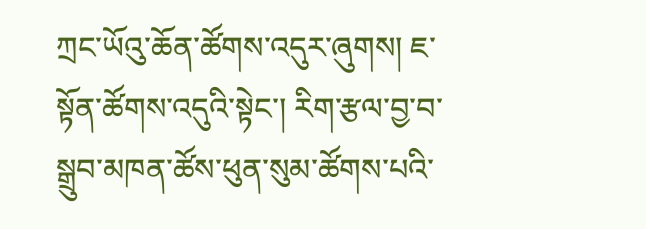ཀྲང་ཡོའུ་ཆོན་ཚོགས་འདུར་ཞུགས། ཇ་སྟོན་ཚོགས་འདུའི་སྟེང་། རིག་རྩལ་བྱ་བ་སྒྲུབ་མཁན་ཚོས་ཕུན་སུམ་ཚོགས་པའི་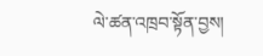ལེ་ཚན་འཁྲབ་སྟོན་བྱས།